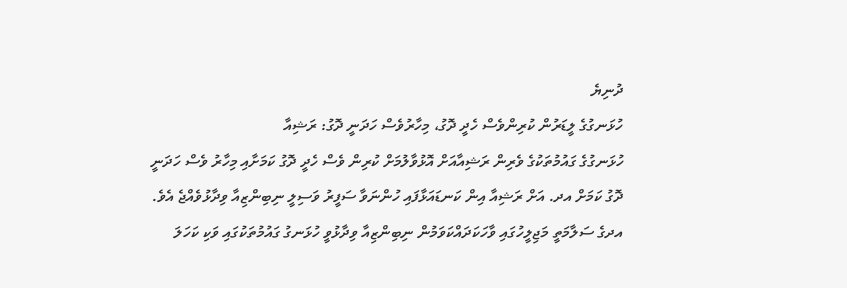ދުނިޔެ
ހުޅަނގުގެ ލީޑަރުން ކުރިންވެސް ހެދީ ދޮގު، މިހާރުވެސް ހަދަނީ ދޮގު: ރަޝިއާ
ހުޅަނގުގެ ގައުމުތަކުގެ ވެރިން ރަޝިއާއަށް އޮޅުވާލުމަށް ކުރިން ވެސް ހެދީ ދޮގު ކަމަށާއި މިހާރު ވެސް ހަދަނީ ދޮގު ކަމަށް އދ. އަށް ރަޝިއާ އިން ކަނޑައަޅާފައި ހުންނަވާ ސަފީރު ވަސިލީ ނިބިންޒިއާ ވިދާޅުވެއްޖެ އެވެ.
އދގެ ސަލާމަތީ މަޖިލީހުގައި ވާހަކަދައްކަވަމުން ނިބިންޒިއާ ވިދާޅުވީ ހުޅަނގު ގައުމުތަކުގައި ވަކި ކަހަލަ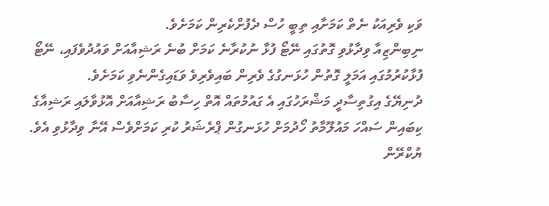ވަކި ވެރިއަކު ނެތް ކަމަށާއި ތިބީ ހުސް ދެފުށްކެރިން ކަމަށެވެ.
ނިބިންޒިއާ ވިދާޅުވި ގޮތުގައި ނޭޓޯ ފުޅާ ނުކުރާނެ ކަމަށް ބުނެ ރަޝިއާއަށް ވައުދުވެފައި، ނޭޓޯ ފުޅާކުރުމުގައި އަމަލީ ގޮތުން ހުޅަނގުގެ ވެރިން ބައިވެރިވެ ވަޑައިގެންނެވި ކަމަށެވެ.
ދުނިޔޭގެ އިގުތިސާދީ މަޝްރަހުގައި އެ ގައުމުތައް އޮތް ހިސާބު ރަޝިއާއަށް އޮޅުވާލައި ރަޝިއާގެ ކިބައިން ސައްހަ މައުލޫމާތު ހޯދުމަށް ހުޅަނގުން ޕްރެޝަރު ކުރި ކަމަށްވެސް އޭނާ ވިދާޅުވި އެވެ.
ޔުކްރޭން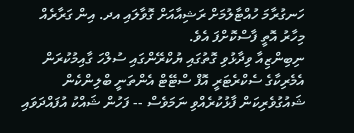ހަނގުރާމަ ހުއްޓާލުމަށް ރަޝިއާއަށް ގޮވާލައި އދ. އިން ގަރާރެއް މިހާރު އޮތީ ފާސްކޮށްފަ އެވެ.
ނިބިންޒިއާ ވިދާޅުވި ގޮތުގައި ޔުކްރޭންގައި ސުލްހަ ގާއިމުކުރަން އެމެރިކާގެ ސެކްރެޓަރީ އޮފް ސްޓޭޓް އެންތަނީ ބްލިންކެން ޝައުގުވެރިކަން ފާޅުކުރެއްވި ނަމަވެސް -- ފަހުން ޝައްކު އުފައްދަވައި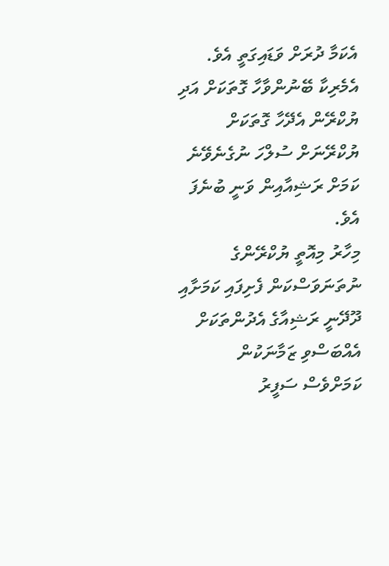އެކަމާ ދުރަށް ވަޑައިގަތީ އެވެ.
އެމެރިކާ ބޭނުންވާހާ ގޮތަކަށް އަދި ޔުކްރޭން އެދޭހާ ގޮތަކަށް ޔުކްރޭނަށް ސުލްހަ ނުގެނެވޭނެ ކަމަށް ރަޝިއާއިން ވަނީ ބުނެފަ އެވެ.
މިހާރު މިއޮތީ ޔުކްރޭންގެ ނުތަނަވަސްކަން ފެށިފައި ކަމަށާއި ދޫދޭނީ ރަޝިއާގެ އެދުންތަކަށް އެއްބަސްވި ޒަމާނަކުން ކަމަށްވެސް ސަފީރު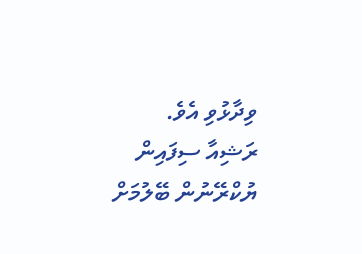ވިދާޅުވި އެވެ.
ރަޝިއާ ސިފައިން ޔުކްރޭނުން ބޭލުމަށް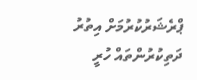ޕްރެޝަރުކުރުމަށް އިތުރު ދަތިކުރުންތައް ހުރީ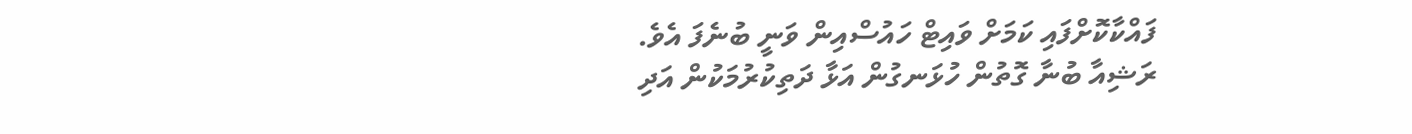ފައްކާކޮށްފައި ކަމަށް ވައިޓް ހައުސްއިން ވަނީ ބުނެފަ އެވެ.
ރަޝިއާ ބުނާ ގޮތުން ހުޅަނގުން އަޅާ ދަތިކުރުމަކުން އަދި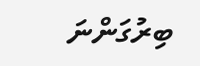ބިރުގަންނަ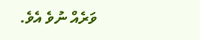ވަރެއް ނުވެ އެވެ.